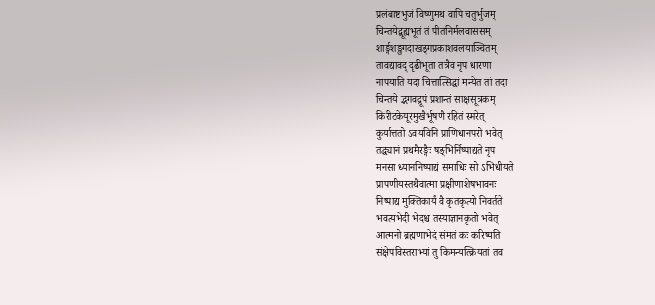प्रलंबाष्टभुजं विष्णुमथ वापि चतुर्भुजम्
चिन्तयेद्बूह्यभूतं तं पीतनिर्मलवाससम्
शार्ङ्गशङ्खगदाखड्गप्रकाशवलयाञ्चितम्
तावद्यावद् दृढीभूता तत्रैव नृप धारणा
नापयाति यदा चित्तात्सिद्धां मन्येत तां तदा
चिन्तये द्भगवद्रूपं प्रशान्तं साक्षसूत्रकम्
किरीटकेयूरमुखैर्भूषणै रहितं स्मरेत्
कुर्यात्ततो ऽवयविनि प्राणिधानपरो भवेत्
तद्ध्यानं प्रथमैरङ्गैः षङ्भिर्निष्पाद्यते नृप
मनसा ध्याननिष्पाद्यं समाधिः सो ऽभिधीयते
प्रापणीयस्तथैवात्मा प्रक्षीणाशेषभावनः
निष्पाद्य मुक्तिकार्यं वै कृतकृत्यो निवर्तते
भवत्यभेदी भेदश्च तस्याज्ञानकृतो भवेत्
आत्मनो ब्रह्मणाभेदं संमतं कः करिष्यति
संक्षेपविस्तराभ्यां तु किमन्यत्क्रियतां तव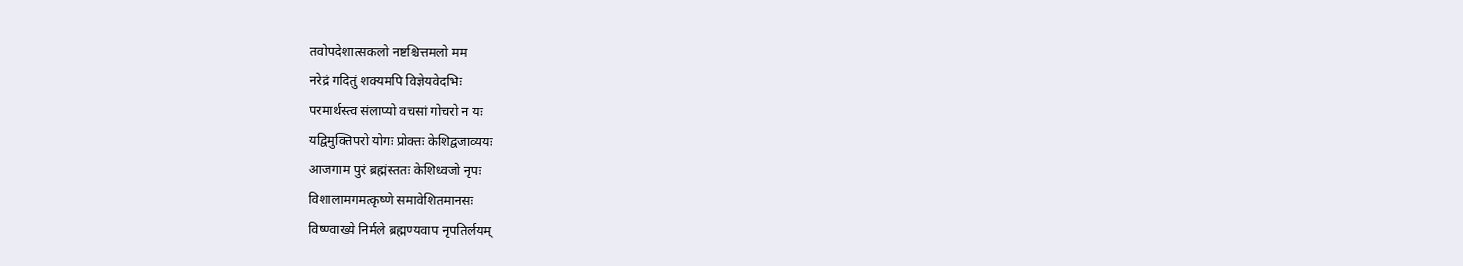तवोपदेशात्सकलो नष्टश्चित्तमलो मम
नरेद्रं गदितुं शक्यमपि विज्ञेयवेदभिः
परमार्थस्त्व संलाप्यो वचसां गोचरो न यः
यद्विमुक्तिपरो योगः प्रोक्तः केशिद्वजाव्ययः
आजगाम पुरं ब्रह्मंस्ततः केशिध्वजो नृपः
विशालामगमत्कृष्णे समावेशितमानसः
विष्ण्वाख्ये निर्मले ब्रह्मण्यवाप नृपतिर्लयम्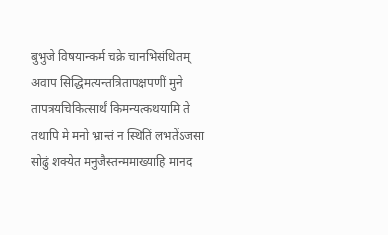बुभुजे विषयान्कर्म चक्रे चानभिसंधितम्
अवाप सिद्धिमत्यन्तत्रितापक्षपणीं मुने
तापत्रयचिकित्सार्थं किमन्यत्कथयामि ते
तथापि मे मनो भ्रान्तं न स्थितिं लभतेंऽजसा
सोढुं शक्येत मनुजैस्तन्ममाख्याहि मानद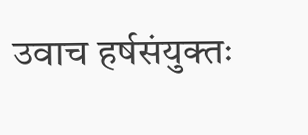उवाच हर्षसंयुक्तः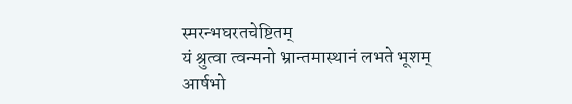स्मरन्भघरतचेष्टितम्
यं श्रुत्वा त्वन्मनो भ्रान्तमास्थानं लभते भूशम्
आर्षभो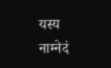यस्य नाम्नेदं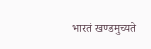भारतं खण्डमुच्यते